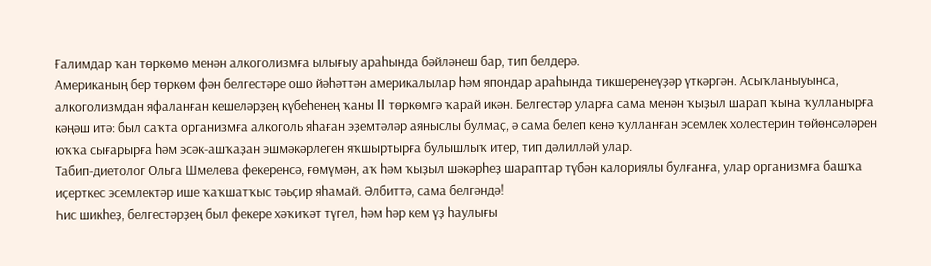Ғалимдар ҡан төркөмө менән алкоголизмға ылығыу араһында бәйләнеш бар, тип белдерә.
Американың бер төркөм фән белгестәре ошо йәһәттән америкалылар һәм япондар араһында тикшеренеүҙәр үткәргән. Асыҡланыуынса, алкоголизмдан яфаланған кешеләрҙең күбеһенең ҡаны II төркөмгә ҡарай икән. Белгестәр уларға сама менән ҡыҙыл шарап ҡына ҡулланырға кәңәш итә: был саҡта организмға алкоголь яһаған эҙемтәләр аяныслы булмаҫ, ә сама белеп кенә ҡулланған эсемлек холестерин төйөнсәләрен юҡҡа сығарырға һәм эсәк-ашҡаҙан эшмәкәрлеген яҡшыртырға булышлыҡ итер, тип дәлилләй улар.
Табип-диетолог Ольга Шмелева фекеренсә, ғөмүмән, аҡ һәм ҡыҙыл шәкәрһеҙ шараптар түбән калориялы булғанға, улар организмға башҡа иҫерткес эсемлектәр ише ҡаҡшатҡыс тәьҫир яһамай. Әлбиттә, сама белгәндә!
Һис шикһеҙ, белгестәрҙең был фекере хәҡиҡәт түгел, һәм һәр кем үҙ һаулығы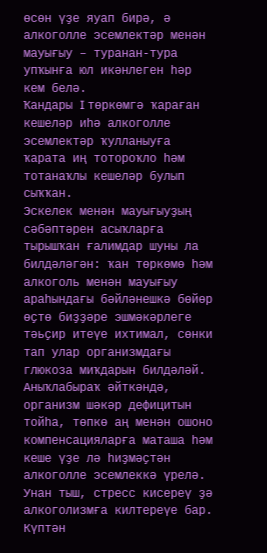өсөн үҙе яуап бирә, ә алкоголле эсемлектәр менән мауығыу – туранан-тура упҡынға юл икәнлеген һәр кем белә.
Ҡандары I төркөмгә ҡараған кешеләр иһә алкоголле эсемлектәр ҡулланыуға ҡарата иң тотороҡло һәм тотанаҡлы кешеләр булып сыҡҡан.
Эскелек менән мауығыуҙың сәбәптәрен асыҡларға тырышҡан ғалимдар шуны ла билдәләгән: ҡан төркөмө һәм алкоголь менән мауығыу араһындағы бәйләнешкә бөйөр өҫтө биҙҙәре эшмәкәрлеге тәьҫир итеүе ихтимал, сөнки тап улар организмдағы глюкоза миҡдарын билдәләй. Аныҡлабыраҡ әйткәндә, организм шәкәр дефицитын тойһа, төпкө аң менән ошоно компенсацияларға маташа һәм кеше үҙе лә һиҙмәҫтән алкоголле эсемлеккә үрелә. Унан тыш, стресс кисереү ҙә алкоголизмға килтереүе бар.
Күптән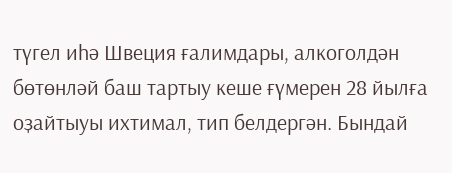түгел иһә Швеция ғалимдары, алкоголдән бөтөнләй баш тартыу кеше ғүмерен 28 йылға оҙайтыуы ихтимал, тип белдергән. Бындай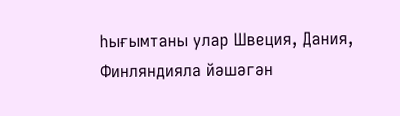һығымтаны улар Швеция, Дания, Финляндияла йәшәгән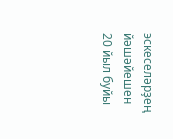эскеселәрҙең йәшәйешен 20 йыл буйы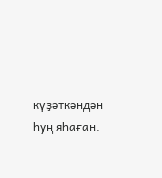күҙәткәндән һуң яһаған.